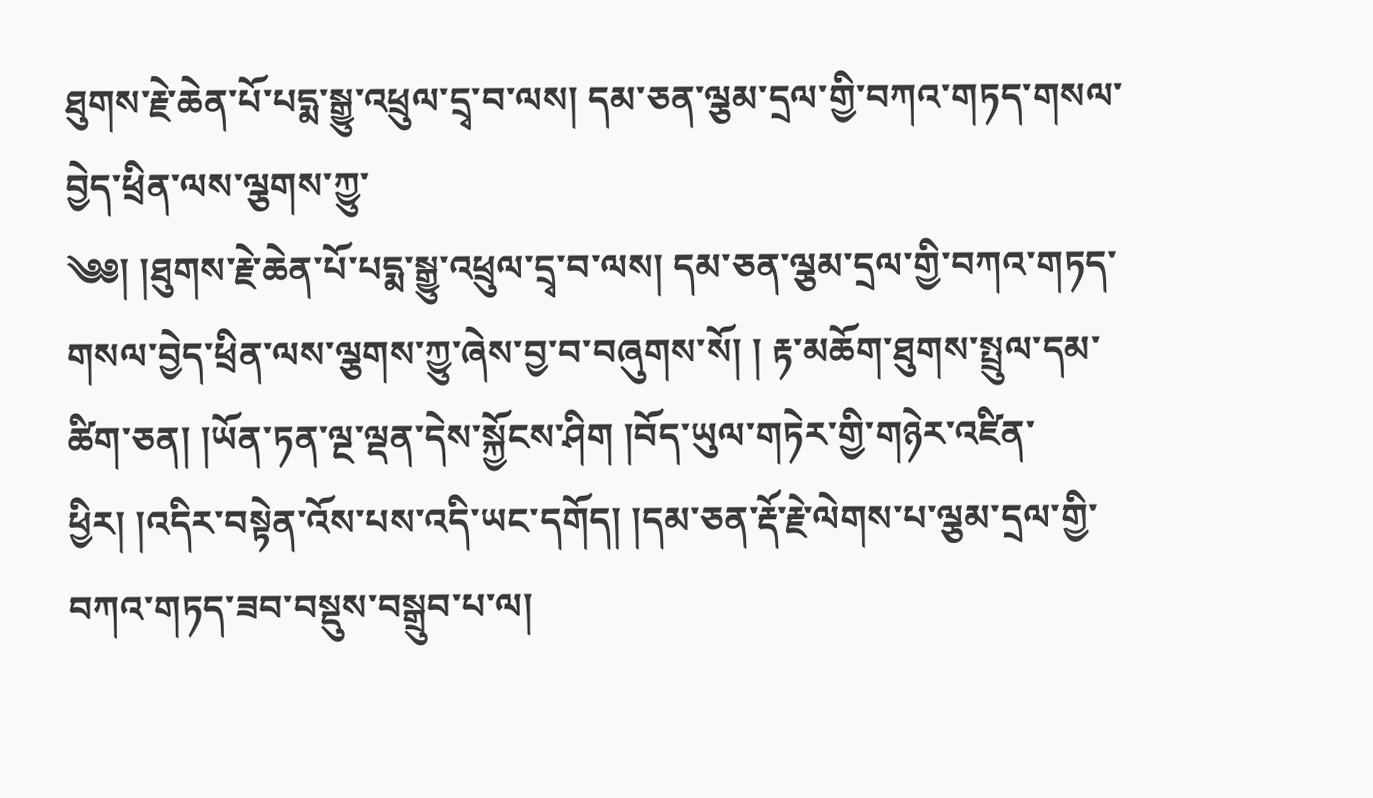ཐུགས་རྗེ་ཆེན་པོ་པདྨ་སྒྱུ་འཕྲུལ་དྲྭ་བ་ལས། དམ་ཅན་ལྕམ་དྲལ་གྱི་བཀའ་གཏད་གསལ་བྱེད་ཕྲིན་ལས་ལྕགས་ཀྱུ་
༄༅། །ཐུགས་རྗེ་ཆེན་པོ་པདྨ་སྒྱུ་འཕྲུལ་དྲྭ་བ་ལས། དམ་ཅན་ལྕམ་དྲལ་གྱི་བཀའ་གཏད་གསལ་བྱེད་ཕྲིན་ལས་ལྕགས་ཀྱུ་ཞེས་བྱ་བ་བཞུགས་སོ། ། རྟ་མཆོག་ཐུགས་སྤྲུལ་དམ་ཚིག་ཅན། །ཡོན་ཏན་ལྔ་ལྡན་དེས་སྐྱོངས་ཤིག །བོད་ཡུལ་གཏེར་གྱི་གཉེར་འཛིན་ཕྱིར། །འདིར་བསྟེན་འོས་པས་འདི་ཡང་དགོད། །དམ་ཅན་རྡོ་རྗེ་ལེགས་པ་ལྕམ་དྲལ་གྱི་བཀའ་གཏད་ཟབ་བསྡུས་བསྒྲུབ་པ་ལ།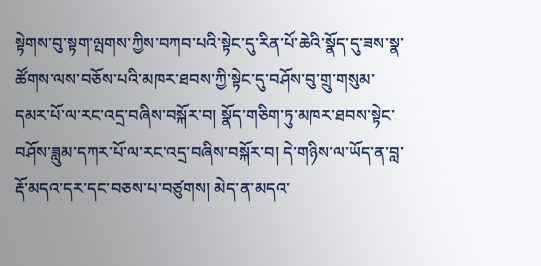སྟེགས་བུ་སྟག་ལྤགས་ཀྱིས་བཀབ་པའི་སྟེང་དུ་རིན་པོ་ཆེའི་སྣོད་དུ་ཟས་སྣ་ཚོགས་ལས་བཅོས་པའི་མཁར་ཐབས་ཀྱི་སྟེང་དུ་བཤོས་བུ་གྲུ་གསུམ་དམར་པོ་ལ་རང་འདྲ་བཞིས་བསྐོར་བ། སྣོད་གཅིག་ཏུ་མཁར་ཐབས་སྟེང་བཤོས་ཟླུམ་དཀར་པོ་ལ་རང་འདྲ་བཞིས་བསྐོར་བ། དེ་གཉིས་ལ་ཡོད་ན་བླ་རྡོ་མདའ་དར་དང་བཅས་པ་བཙུགས། མེད་ན་མདའ་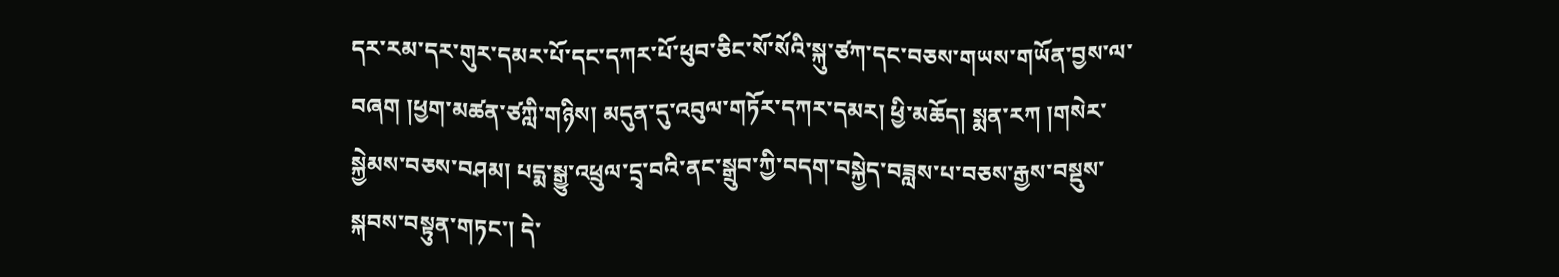དར་རམ་དར་གུར་དམར་པོ་དང་དཀར་པོ་ཕུབ་ཅིང་སོ་སོའི་སྐུ་ཙཀ་དང་བཅས་གཡས་གཡོན་བྱས་ལ་བཞག །ཕྱག་མཚན་ཙཀླི་གཉིས། མདུན་དུ་འབུལ་གཏོར་དཀར་དམར། ཕྱི་མཆོད། སྨན་རཀ །གསེར་སྐྱེམས་བཅས་བཤམ། པདྨ་སྒྱུ་འཕྲུལ་དྲྭ་བའི་ནང་སྒྲུབ་ཀྱི་བདག་བསྐྱེད་བཟླས་པ་བཅས་རྒྱས་བསྡུས་སྐབས་བསྟུན་གཏང་། དེ་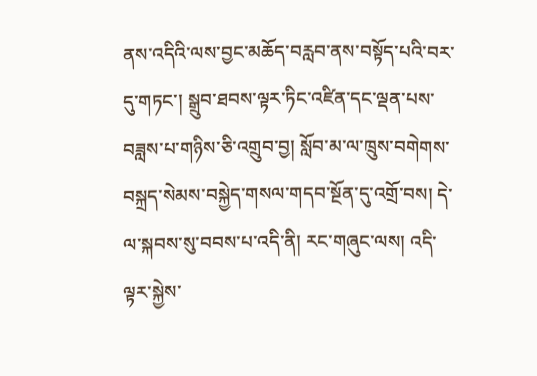ནས་འདིའི་ལས་བྱང་མཆོད་བརླབ་ནས་བསྟོད་པའི་བར་དུ་གཏང་། སྒྲུབ་ཐབས་ལྟར་ཏིང་འཛིན་དང་ལྡན་པས་བཟླས་པ་གཉིས་ཅི་འགྲུབ་བྱ། སློབ་མ་ལ་ཁྲུས་བགེགས་བསྐྲད་སེམས་བསྐྱེད་གསལ་གདབ་སྔོན་དུ་འགྲོ་བས། དེ་ལ་སྐབས་སུ་བབས་པ་འདི་ནི། རང་གཞུང་ལས། འདི་ལྟར་སྐྱེས་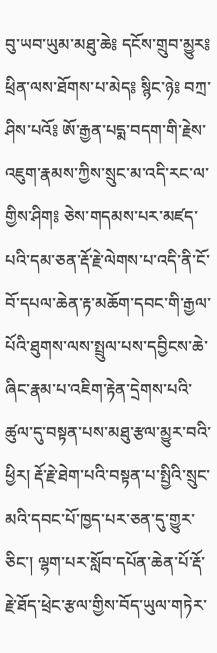བུ་ཡབ་ཡུམ་མཐུ་ཆེ༔ དངོས་གྲུབ་མྱུར༔ ཕྲིན་ལས་ཐོགས་པ་མེད༔ སྙིང་ཉེ༔ བཀྲ་ཤིས་པའོ༔ ཨོ་རྒྱན་པདྨ་བདག་གི་རྗེས་འཇུག་རྣམས་ཀྱིས་སྲུང་མ་འདི་རང་ལ་གྱིས་ཤིག༔ ཅེས་གདམས་པར་མཛད་པའི་དམ་ཅན་རྡོ་རྗེ་ལེགས་པ་འདི་ནི་ངོ་བོ་དཔལ་ཆེན་རྟ་མཆོག་དབང་གི་རྒྱལ་པོའི་ཐུགས་ལས་སྤྲུལ་པས་དབྱིངས་ཆེ་ཞིང་རྣམ་པ་འཇིག་རྟེན་དྲེགས་པའི་ཚུལ་དུ་བསྟན་པས་མཐུ་རྩལ་མྱུར་བའི་ཕྱིར། རྡོ་རྗེ་ཐེག་པའི་བསྟན་པ་སྤྱིའི་སྲུང་མའི་དབང་པོ་ཁྱད་པར་ཅན་དུ་གྱུར་ཅིང་། ལྷག་པར་སློབ་དཔོན་ཆེན་པོ་རྡོ་རྗེ་ཐོད་ཕྲེང་རྩལ་གྱིས་བོད་ཡུལ་གཏེར་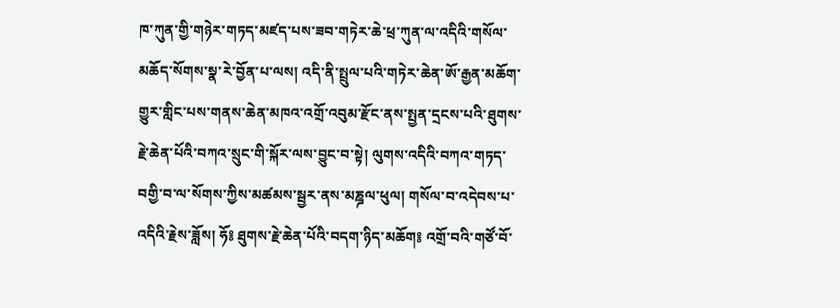ཁ་ཀུན་གྱི་གཉེར་གཏད་མཛད་པས་ཟབ་གཏེར་ཆེ་ཕྲ་ཀུན་ལ་འདིའི་གསོལ་མཆོད་སོགས་སྣ་རེ་བྱོན་པ་ལས། འདི་ནི་སྤྲུལ་པའི་གཏེར་ཆེན་ཨོ་རྒྱན་མཆོག་གྱུར་གླིང་པས་གནས་ཆེན་མཁའ་འགྲོ་འབུམ་རྫོང་ནས་སྤྱན་དྲངས་པའི་ཐུགས་རྗེ་ཆེན་པོའི་བཀའ་སྲུང་གི་སྐོར་ལས་བྱུང་བ་སྟེ། ལུགས་འདིའི་བཀའ་གཏད་བགྱི་བ་ལ་སོགས་ཀྱིས་མཚམས་སྦྱར་ནས་མཎྜལ་ཕུལ། གསོལ་བ་འདེབས་པ་འདིའི་རྗེས་ཟློས། ཧོ༔ ཐུགས་རྗེ་ཆེན་པོའི་བདག་ཉིད་མཆོག༔ འགྲོ་བའི་གཙོ་བོ་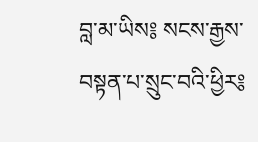བླ་མ་ཡིས༔ སངས་རྒྱས་བསྟན་པ་སྲུང་བའི་ཕྱིར༔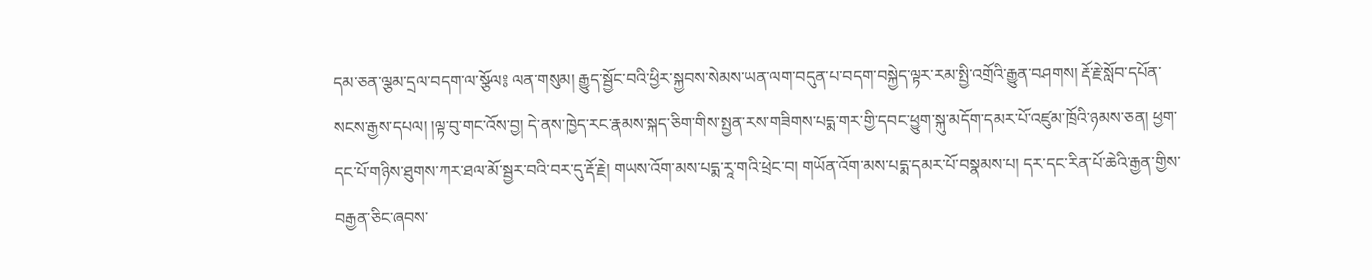དམ་ཅན་ལྕམ་དྲལ་བདག་ལ་སྩོལ༔ ལན་གསུམ། རྒྱུད་སྦྱོང་བའི་ཕྱིར་སྐྱབས་སེམས་ཡན་ལག་བདུན་པ་བདག་བསྐྱེད་ལྟར་རམ་སྤྱི་འགྲོའི་རྒྱུན་བཤགས། རྡོ་རྗེ་སློབ་དཔོན་སངས་རྒྱས་དཔལ། །ལྟ་བུ་གང་འོས་བྱ། དེ་ནས་ཁྱེད་རང་རྣམས་སྐད་ཅིག་གིས་སྤྱན་རས་གཟིགས་པདྨ་གར་གྱི་དབང་ཕྱུག་སྐུ་མདོག་དམར་པོ་འཛུམ་ཁྲོའི་ཉམས་ཅན། ཕྱག་དང་པོ་གཉིས་ཐུགས་ཀར་ཐལ་མོ་སྦྱར་བའི་བར་དུ་རྡོ་རྗེ། གཡས་འོག་མས་པདྨ་རཱ་གའི་ཕྲེང་བ། གཡོན་འོག་མས་པདྨ་དམར་པོ་བསྣམས་པ། དར་དང་རིན་པོ་ཆེའི་རྒྱན་གྱིས་བརྒྱན་ཅིང་ཞབས་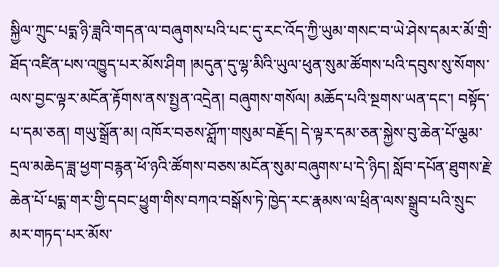སྐྱིལ་ཀྲུང་པདྨ་ཉི་ཟླའི་གདན་ལ་བཞུགས་པའི་པང་དུ་རང་འོད་ཀྱི་ཡུམ་གསང་བ་ཡེ་ཤེས་དམར་མོ་གྲི་ཐོད་འཛིན་པས་འཁྱུད་པར་མོས་ཤིག །མདུན་དུ་ལྷ་མིའི་ཡུལ་ཕུན་སུམ་ཚོགས་པའི་དབུས་སུ་སོགས་ལས་བྱང་ལྟར་མངོན་རྟོགས་ནས་སྤྱན་འདྲེན། བཞུགས་གསོལ། མཆོད་པའི་སྔགས་ཡན་དང་། བསྟོད་པ་དམ་ཅན། གཡུ་སྒྲོན་མ། འཁོར་བཅས་ཤློཀ་གསུམ་བརྗོད། དེ་ལྟར་དམ་ཅན་སྐྱེས་བུ་ཆེན་པོ་ལྕམ་དྲལ་མཆེད་ཟླ་ཕྱག་བརྙན་ཕོ་ཉའི་ཚོགས་བཅས་མངོན་སུམ་བཞུགས་པ་དེ་ཉིད། སློབ་དཔོན་ཐུགས་རྗེ་ཆེན་པོ་པདྨ་གར་གྱི་དབང་ཕྱུག་གིས་བཀའ་བསྒོས་ཏེ་ཁྱེད་རང་རྣམས་ལ་ཕྲིན་ལས་སྒྲུབ་པའི་སྲུང་མར་གཏད་པར་མོས་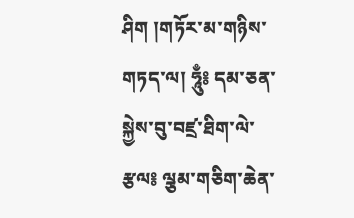ཤིག །གཏོར་མ་གཉིས་གཏད་ལ། ཧཱུྃ༔ དམ་ཅན་སྐྱེས་བུ་བཛྲ་ཐིག་ལེ་རྩལ༔ ལྕམ་གཅིག་ཆེན་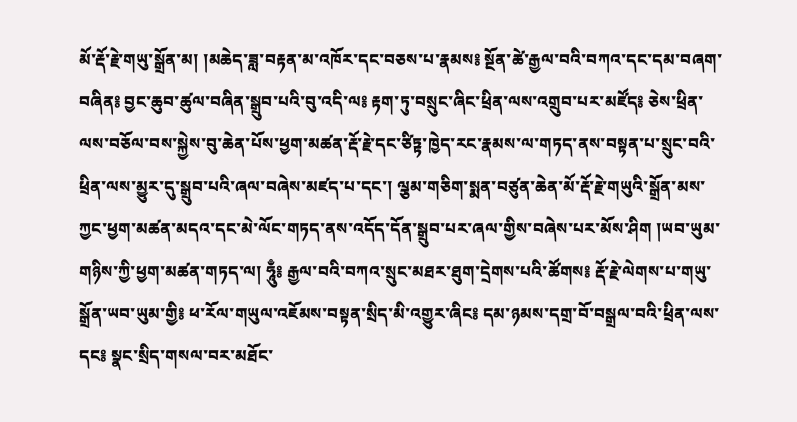མོ་རྡོ་རྗེ་གཡུ་སྒྲོན་མ། །མཆེད་ཟླ་བརྟན་མ་འཁོར་དང་བཅས་པ་རྣམས༔ སྔོན་ཚེ་རྒྱལ་བའི་བཀའ་དང་དམ་བཞག་བཞིན༔ བྱང་ཆུབ་ཚུལ་བཞིན་སྒྲུབ་པའི་བུ་འདི་ལ༔ རྟག་ཏུ་བསྲུང་ཞིང་ཕྲིན་ལས་འགྲུབ་པར་མཛོད༔ ཅེས་ཕྲིན་ལས་བཅོལ་བས་སྐྱེས་བུ་ཆེན་པོས་ཕྱག་མཚན་རྡོ་རྗེ་དང་ཙིཏྟ་ཁྱེད་རང་རྣམས་ལ་གཏད་ནས་བསྟན་པ་སྲུང་བའི་ཕྲིན་ལས་མྱུར་དུ་སྒྲུབ་པའི་ཞལ་བཞེས་མཛད་པ་དང་། ལྕམ་གཅིག་སྨན་བཙུན་ཆེན་མོ་རྡོ་རྗེ་གཡུའི་སྒྲོན་མས་ཀྱང་ཕྱག་མཚན་མདའ་དང་མེ་ལོང་གཏད་ནས་འདོད་དོན་སྒྲུབ་པར་ཞལ་གྱིས་བཞེས་པར་མོས་ཤིག །ཡབ་ཡུམ་གཉིས་ཀྱི་ཕྱག་མཚན་གཏད་ལ། ཧཱུྃ༔ རྒྱལ་བའི་བཀའ་སྲུང་མཐར་ཐུག་དྲེགས་པའི་ཚོགས༔ རྡོ་རྗེ་ལེགས་པ་གཡུ་སྒྲོན་ཡབ་ཡུམ་གྱི༔ ཕ་རོལ་གཡུལ་འཇོམས་བསྟན་སྲིད་མི་འགྱུར་ཞིང༔ དམ་ཉམས་དགྲ་བོ་བསྒྲལ་བའི་ཕྲིན་ལས་དང༔ སྣང་སྲིད་གསལ་བར་མཐོང་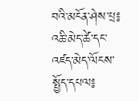བའི་མངོན་ཤེས་པྲ༔ འཆི་མེད་ཚེ་དང་འཛད་མེད་ལོངས་སྤྱོད་དཔལ༔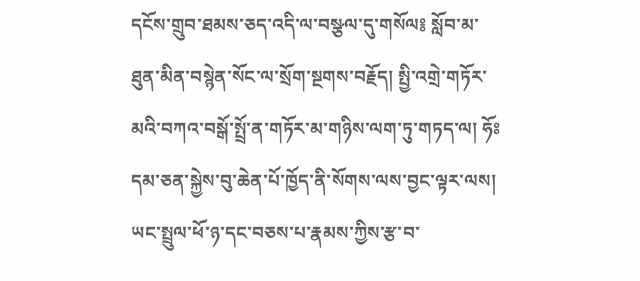དངོས་གྲུབ་ཐམས་ཅད་འདི་ལ་བསྩལ་དུ་གསོལ༔ སློབ་མ་ཐུན་མིན་བསྙེན་སོང་ལ་སྲོག་སྔགས་བརྗོད། སྤྱི་འགྲེ་གཏོར་མའི་བཀའ་བསྒོ་སྤྲོ་ན་གཏོར་མ་གཉིས་ལག་ཏུ་གཏད་ལ། ཧོཿ དམ་ཅན་སྐྱེས་བུ་ཆེན་པོ་ཁྱོད་ནི་སོགས་ལས་བྱང་ལྟར་ལས། ཡང་སྤྲུལ་ཕོ་ཉ་དང་བཅས་པ་རྣམས་ཀྱིས་རྩ་བ་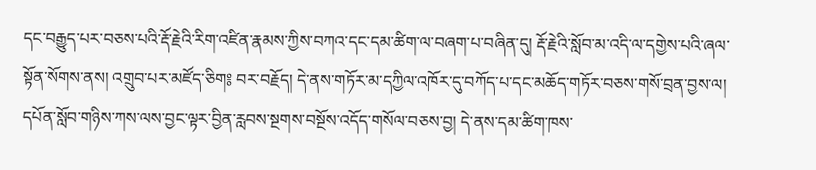དང་བརྒྱུད་པར་བཅས་པའི་རྡོ་རྗེའི་རིག་འཛིན་རྣམས་ཀྱིས་བཀའ་དང་དམ་ཚིག་ལ་བཞག་པ་བཞིན་དུ། རྡོ་རྗེའི་སློབ་མ་འདི་ལ་དགྱེས་པའི་ཞལ་སྟོན་སོགས་ནས། འགྲུབ་པར་མཛོད་ཅིག༔ བར་བརྗོད། དེ་ནས་གཏོར་མ་དཀྱིལ་འཁོར་དུ་བཀོད་པ་དང་མཆོད་གཏོར་བཅས་གསོ་བྲན་བྱས་ལ། དཔོན་སློབ་གཉིས་ཀས་ལས་བྱང་ལྟར་བྱིན་རླབས་སྔགས་བསྔོས་འདོད་གསོལ་བཅས་བྱ། དེ་ནས་དམ་ཚིག་ཁས་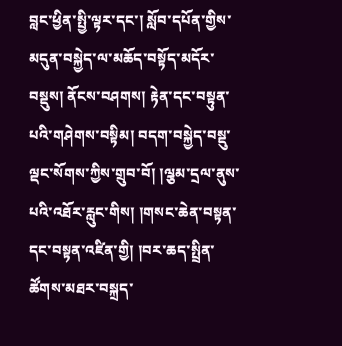བླང་ཕྱིན་སྤྱི་ལྟར་དང་། སློབ་དཔོན་གྱིས་མདུན་བསྐྱེད་ལ་མཆོད་བསྟོད་མདོར་བསྡུས། ནོངས་བཤགས། རྟེན་དང་བསྟུན་པའི་གཤེགས་བསྟིམ། བདག་བསྐྱེད་བསྡུ་ལྡང་སོགས་ཀྱིས་གྲུབ་བོ། །ལྕམ་དྲལ་ནུས་པའི་འཐོར་རླུང་གིས། །གསང་ཆེན་བསྟན་དང་བསྟན་འཛིན་གྱི། །བར་ཆད་སྤྲིན་ཚོགས་མཐར་བསྐྲད་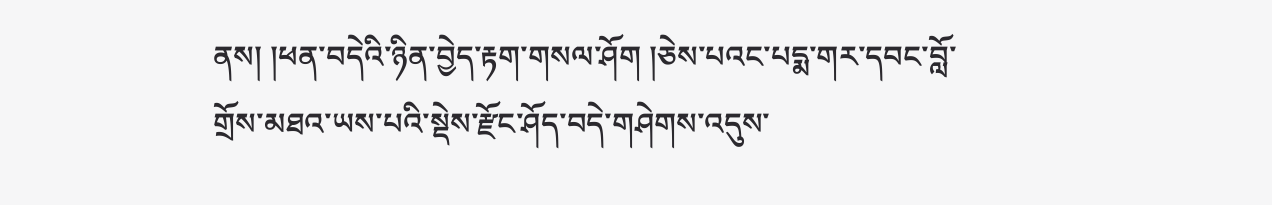ནས། །ཕན་བདེའི་ཉིན་བྱེད་རྟག་གསལ་ཤོག །ཅེས་པའང་པདྨ་གར་དབང་བློ་གྲོས་མཐའ་ཡས་པའི་སྡེས་རྫོང་ཤོད་བདེ་གཤེགས་འདུས་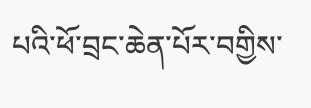པའི་ཕོ་བྲང་ཆེན་པོར་བགྱིས་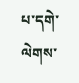པ་དགེ་ལེགས་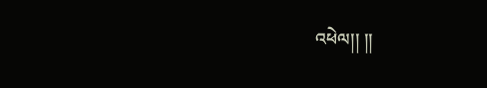འཕེལ།། །།